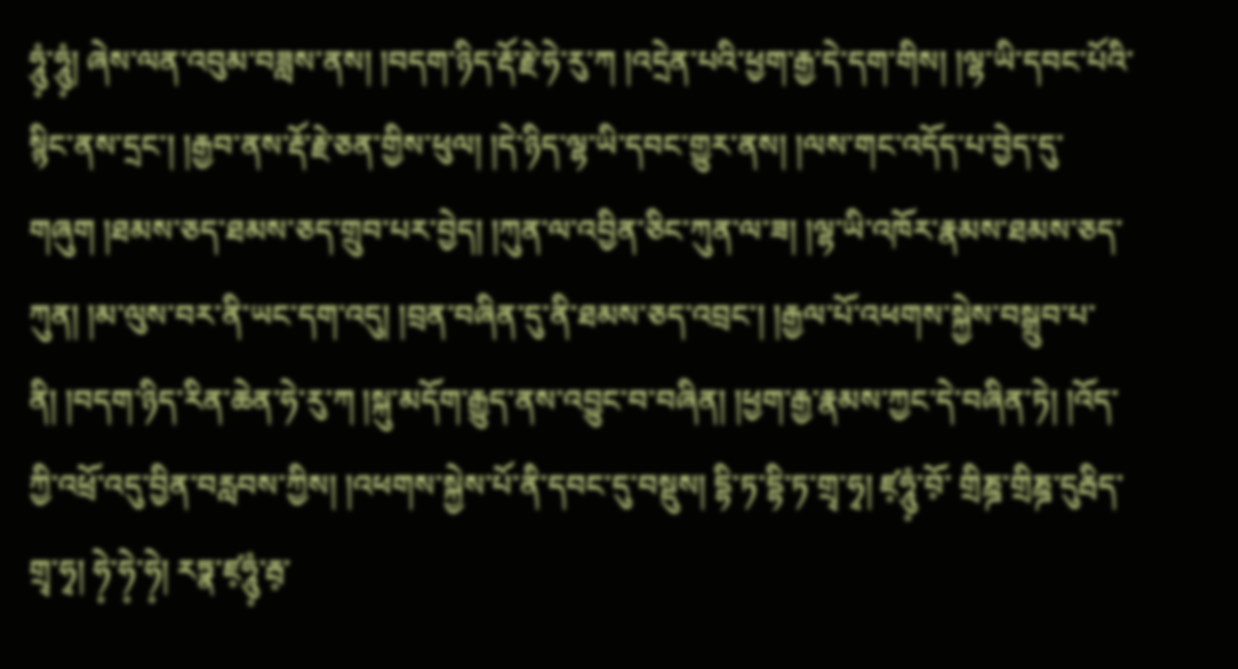ཧཱུཾ༷་ཧཱུཾ༷། ཞེས་ལན་འབུམ་བཟླས་ནས། །བདག་ཉིད་རྡོ་རྗེ་ཧེ་རུ་ཀ །འདྲེན་པའི་ཕྱག་རྒྱ་དེ་དག་གིས། །ལྷ་ཡི་དབང་པོའི་སྙིང་ནས་དྲང་། །རྒྱབ་ནས་རྡོ་རྗེ་ཅན་གྱིས་ཕུལ། །དེ་ཉིད་ལྷ་ཡི་དབང་གྱུར་ནས། །ལས་གང་འདོད་པ་བྱེད་དུ་གཞུག །ཐམས་ཅད་ཐམས་ཅད་གྲུབ་པར་བྱེད། །ཀུན་ལ་འབྱིན་ཅིང་ཀུན་ལ་ཟ། །ལྷ་ཡི་འཁོར་རྣམས་ཐམས་ཅད་ཀུན། །མ་ལུས་བར་ནི་ཡང་དག་འདུ། །བྲན་བཞིན་དུ་ནི་ཐམས་ཅད་འབྲང་། །རྒྱལ་པོ་འཕགས་སྐྱེས་བསྒྲུབ་པ་ནི། །བདག་ཉིད་རིན་ཆེན་ཧེ་རུ་ཀ །སྐུ་མདོག་རྒྱུད་ནས་འབྱུང་བ་བཞིན། །ཕྱག་རྒྱ་རྣམས་ཀྱང་དེ་བཞིན་ཏེ། །འོད་ཀྱི་འཕྲོ་འདུ་བྱིན་བརླབས་ཀྱིས། །འཕགས་སྐྱེས་པོ་ནི་དབང་དུ་བསྡུས། དྷི་ཏ་དྷི་ཏ་གྲྭ་ཧྭ། ཛ༷ཧཱུཾ༷་བོ༷་ གྲིཎྜ་གྲིཎྜ་དུརྦིད་གྲྭ་ཧྭ། ཧེ༷་ཧེ༷་ཧེ༷། རཏྣ་ཛ༷ཧཱུཾ༷་རྦ༷་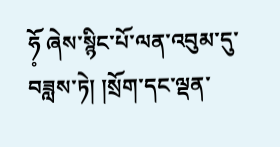ཧོ༷ ཞེས་སྙིང་པོ་ལན་འབུམ་དུ་བཟླས་ཏེ། །སྲོག་དང་ལྡན་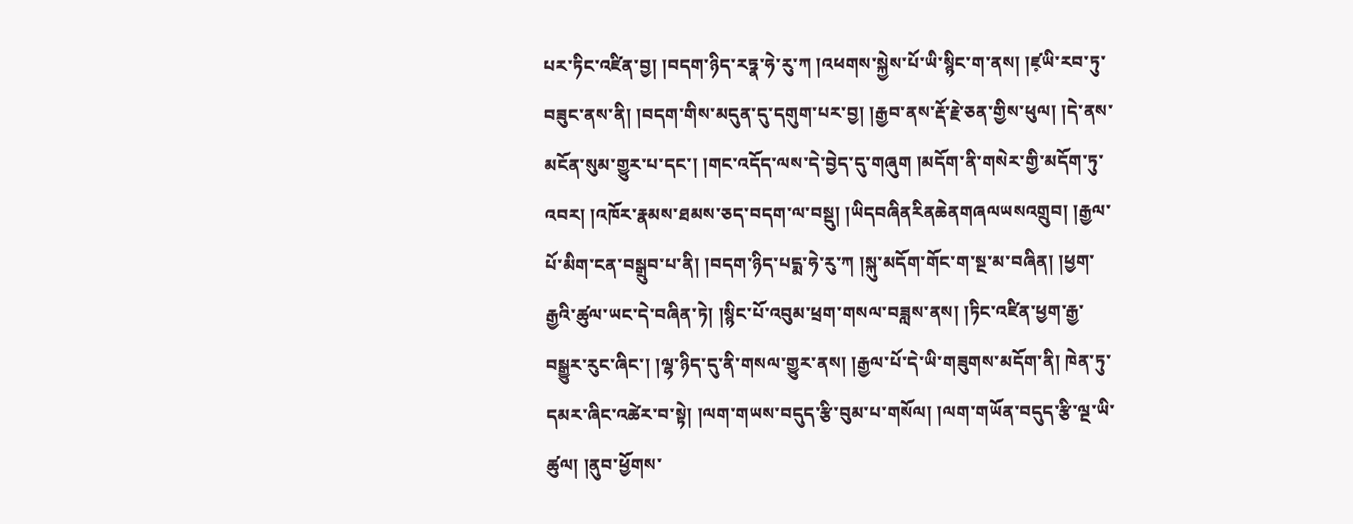པར་ཏིང་འཛིན་བྱ། །བདག་ཉིད་རཏྣ་ཧེ་རུ་ཀ །འཕགས་སྐྱེས་པོ་ཡི་སྙིང་ག་ནས། །ཛ༷ཡི་རབ་ཏུ་བཟུང་ནས་ནི། །བདག་གིས་མདུན་དུ་དགུག་པར་བྱ། །རྒྱབ་ནས་རྡོ་རྗེ་ཅན་གྱིས་ཕུལ། །དེ་ནས་མངོན་སུམ་གྱུར་པ་དང་། །གང་འདོད་ལས་དེ་བྱེད་དུ་གཞུག །མདོག་ནི་གསེར་གྱི་མདོག་ཏུ་འབར། །འཁོར་རྣམས་ཐམས་ཅད་བདག་ལ་བསྡུ། །ཡིདབཞིནརིནཆེནགཞལཡསའགྲུབ། །རྒྱལ་པོ་མིག་ངན་བསྒྲུབ་པ་ནི། །བདག་ཉིད་པདྨ་ཧེ་རུ་ཀ །སྐུ་མདོག་གོང་ག་སྔ་མ་བཞིན། །ཕྱག་རྒྱའི་ཚུལ་ཡང་དེ་བཞིན་ཏེ། །སྙིང་པོ་འབུམ་ཕྲག་གསལ་བཟླས་ནས། །ཏིང་འཛིན་ཕྱག་རྒྱ་བསྒྱུར་རུང་ཞིང་། །ལྷ་ཉིད་དུ་ནི་གསལ་གྱུར་ནས། །རྒྱལ་པོ་དེ་ཡི་གཟུགས་མདོག་ནི། ཁེན་ཏུ་དམར་ཞིང་འཚེར་བ་སྟེ། །ལག་གཡས་བདུད་རྩི་བུམ་པ་གསོལ། །ལག་གཡོན་བདུད་རྩི་ལྔ་ཡི་ཚུལ། །ནུབ་ཕྱོགས་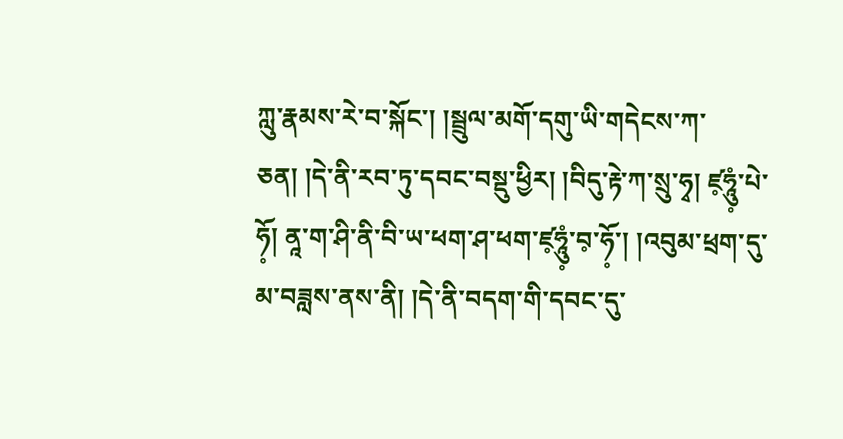ཀླུ་རྣམས་རེ་བ་སྐོང་། །སྦྲུལ་མགོ་དགུ་ཡི་གདེངས་ཀ་ཅན། །དེ་ནི་རབ་ཏུ་དབང་བསྡུ་ཕྱིར། །བིདུ་རྟེ་ཀ་སྲུ་ཧྭ། ཛ༷ཧཱུཾ༷་པེ་ཧོ༷། ནཱ་ག་ཤི་ནི་བི་ཡ་ཕག་ཤ་ཕག་ཛ༷ཧཱུཾ༷་བ༷་ཧོ༷་། །འབུམ་ཕྲག་དུ་མ་བཟླས་ནས་ནི། །དེ་ནི་བདག་གི་དབང་དུ་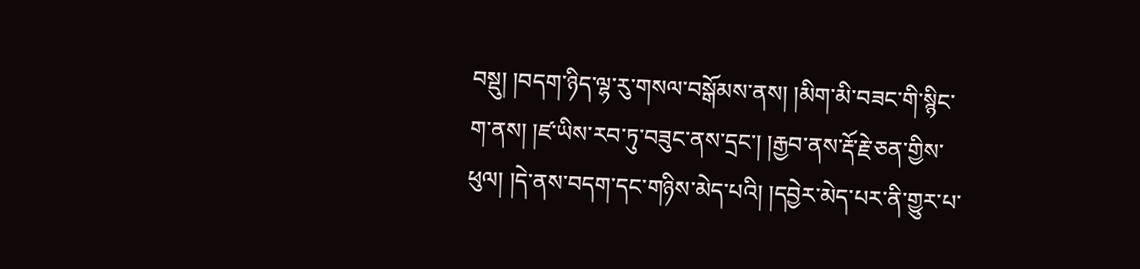བསྡུ། །བདག་ཉིད་ལྷ་རུ་གསལ་བསྒོམས་ནས། །མིག་མི་བཟང་གི་སྙིང་ག་ནས། །ཛ་ཡིས་རབ་ཏུ་བཟུང་ནས་དྲང་། །རྒྱབ་ནས་རྡོ་རྗེ་ཅན་གྱིས་ཕུལ། །དེ་ནས་བདག་དང་གཉིས་མེད་པའི། །དབྱེར་མེད་པར་ནི་གྱུར་པ་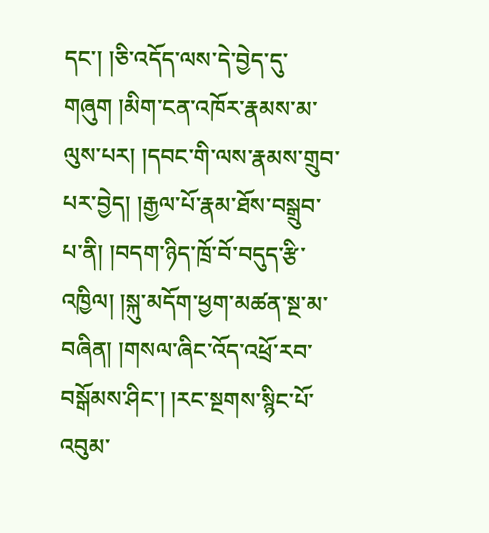དང་། །ཅི་འདོད་ལས་དེ་བྱེད་དུ་གཞུག །མིག་ངན་འཁོར་རྣམས་མ་ལུས་པར། །དབང་གི་ལས་རྣམས་གྲུབ་པར་བྱེད། །རྒྱལ་པོ་རྣམ་ཐོས་བསྒྲུབ་པ་ནི། །བདག་ཉིད་ཁྲོ་བོ་བདུད་རྩི་འཁྱིལ། །སྐུ་མདོག་ཕྱག་མཚན་སྔ་མ་བཞིན། །གསལ་ཞིང་འོད་འཕྲོ་རབ་བསྒོམས་ཤིང་། །རང་སྔགས་སྙིང་པོ་འབུམ་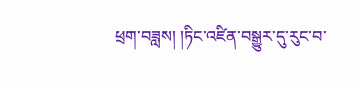ཕྲག་བཟླས། །ཏིང་འཛིན་བསྒྱུར་དུ་རུང་བ་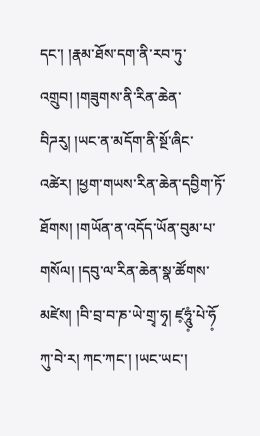དང་། །རྣམ་ཐོས་དག་ནི་རབ་ཏུ་འགྲུབ། །གཟུགས་ནི་རིན་ཆེན་བིཌརུ། །ཡང་ན་མདོག་ནི་སྔོ་ཞིང་འཚེར། །ཕྱག་གཡས་རིན་ཆེན་དབྱིག་ཏོ་ཐོགས། །གཡོན་ན་འདོད་ཡོན་བུམ་པ་གསོལ། །དབུ་ལ་རིན་ཆེན་སྣ་ཚོགས་མཛེས། །བི་བྲ་བ་ཎ་ཡེ་གྲྭ་ཧྭ། ཛ༷ཧཱུཾ༷་པེ་ཧོ༷ ཀུ་བེ་ར། ཀང་ཀང་། །ཡང་ཡང་།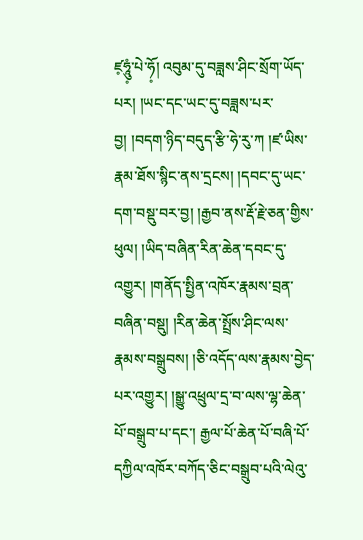ཛ༷ཧཱུཾ༷་པེ་ཧོ༷། འབུམ་དུ་བཟླས་ཤིང་སྲོག་ཡོད་པར། །ཡང་དང་ཡང་དུ་བཟླས་པར་བྱ། །བདག་ཉིད་བདུད་རྩི་ཧེ་རུ་ཀ །ཛ་ཡིས་རྣམ་ཐོས་སྙིང་ནས་དྲངས། །དབང་དུ་ཡང་དག་བསྡུ་བར་བྱ། །རྒྱབ་ནས་རྡོ་རྗེ་ཅན་གྱིས་ཕུལ། །ཡིད་བཞིན་རིན་ཆེན་དབང་དུ་འགྱུར། །གནོད་སྤྱིན་འཁོར་རྣམས་བྲན་བཞིན་བསྡུ། །རིན་ཆེན་སྤྲོས་ཤིང་ལས་རྣམས་བསྒྲུབས། །ཅི་འདོད་ལས་རྣམས་བྱེད་པར་འགྱུར། །སྒྱུ་འཕྲུལ་དྲ་བ་ལས་ལྷ་ཆེན་པོ་བསྒྲུབ་པ་དང་། རྒྱལ་པོ་ཆེན་པོ་བཞི་པོ་དཀྱིལ་འཁོར་བཀོད་ཅིང་བསྒྲུབ་པའི་ལེའུ་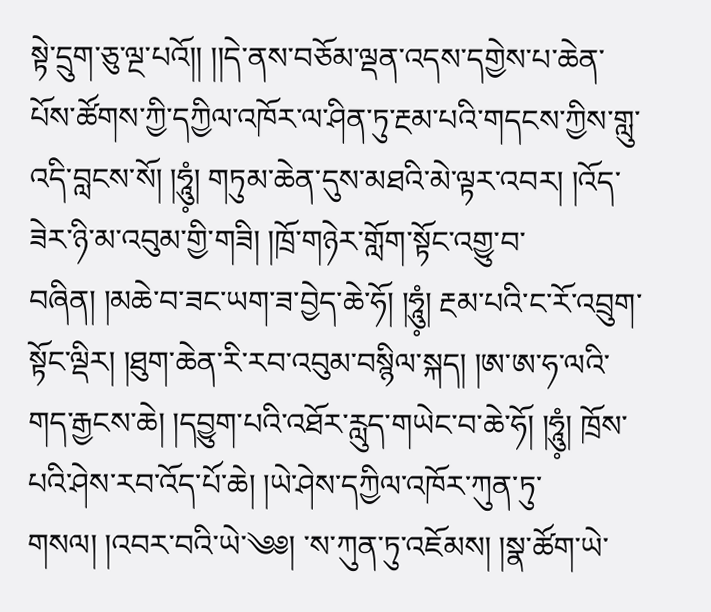སྟེ་དྲུག་ཅུ་ལྔ་པའོ།། །།དེ་ནས་བཅོམ་ལྡན་འདས་དགྱེས་པ་ཆེན་པོས་ཚོགས་ཀྱི་དཀྱིལ་འཁོར་ལ་ཤིན་ཏུ་རྔམ་པའི་གདངས་ཀྱིས་གླུ་འདི་བླངས་སོ། །ཧཱུཾ༷། གཏུམ་ཆེན་དུས་མཐའི་མེ་ལྟར་འབར། །འོད་ཟེར་ཉི་མ་འབུམ་གྱི་གཟི། །ཁྲོ་གཉེར་གློག་སྟོང་འགྱུ་བ་བཞིན། །མཆེ་བ་ཟང་ཡག་ཟ་བྱེད་ཆེ་ཧོ། །ཧཱུཾ༷། རྔམ་པའི་ང་རོ་འབྲུག་སྟོང་ལྡིར། །ཐུག་ཆེན་རི་རབ་འབུམ་བསྙིལ་སྐད། །ཨ་ཨ་ཧ་ལའི་གད་རྒྱངས་ཆེ། །དབྱུག་པའི་འཐོར་རླུད་གཡེང་བ་ཆེ་ཧོ། །ཧཱུཾ༷། ཁྲོས་པའི་ཤེས་རབ་འོད་པོ་ཆེ། །ཡེ་ཤེས་དཀྱིལ་འཁོར་ཀུན་ཏུ་གསལ། །འབར་བའི་ཡེ་༄༅། ་ས་ཀུན་ཏུ་འཇོམས། །སྣ་ཚོག་ཡེ་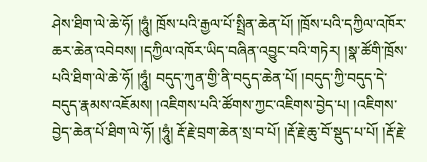ཤེས་ཐིག་ལེ་ཆེ་ཧོ། །ཧཱུཾ། ཁྲོས་པའི་རྒྱལ་པོ་སྤྲིན་ཆེན་པོ། །ཁྲོས་པའི་དཀྱིལ་འཁོར་ཆར་ཆེན་འབེབས། །དཀྱིལ་འཁོར་ཡིད་བཞིན་འབྱུང་བའི་གཏེར། །སྣ་ཚོགི་ཁྲོས་པའི་ཐིག་ལེ་ཆེ་ཧོ། །ཧཱུཾ། བདུད་ཀུན་གྱི་ནི་བདུད་ཆེན་པོ། །བདུད་ཀྱི་བདུད་དེ་བདུད་རྣམས་འཇོམས། །འཇིགས་པའི་ཚོགས་ཀྱང་འཇིགས་བྱེད་པ། །འཇིགས་བྱེད་ཆེན་པོ་ཐིག་ལེ་ཧོ། །ཧཱུཾ། རྡོ་རྗེ་བྲག་ཆེན་སྲ་བ་པོ། །རྡོ་རྗེ་ཆུ་བོ་སྡུད་པ་པོ། །རྡོ་རྗེ་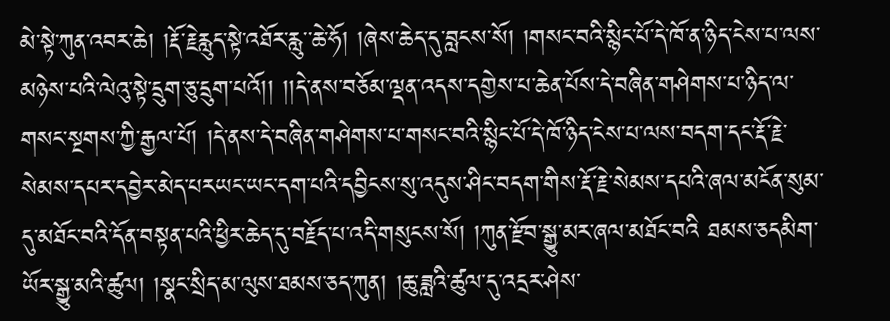མེ་སྟེ་ཀུན་འབར་ཆེ། །རྡོ་རྗེརླུད་སྟེ་འཐོར་རླུ་་ཆེ་ཧོ། །ཞེས་ཆེད་དུ་བླངས་སོ། །གསང་བའི་སྙིང་པོ་དེ་ཁོ་ན་ཉིད་ངེས་པ་ལས་མཉེས་པའི་ལེའུ་སྟེ་དྲུག་ཅུ་དྲུག་པའོ།། །།དེ་ནས་བཅོམ་ལྡན་འདས་དགྱེས་པ་ཆེན་པོས་དེ་བཞིན་གཤེགས་པ་ཉིད་ལ་གསང་སྔགས་ཀྱི་རྒྱལ་པོ། །དེ་ནས་དེ་བཞིན་གཤེགས་པ་གསང་བའི་སྙིང་པོ་དེ་ཁོ་ཉིད་ངེས་པ་ལས་བདག་དང་རྡོ་རྗེ་སེམས་དཔར་དབྱེར་མེད་པརཡང་ཡང་དག་པའི་དབྱིངས་སུ་འདུས་ཤིང་བདག་གིས་རྡོ་རྗེ་སེམས་དཔའི་ཞལ་མངོན་སུམ་དུ་མཐོང་བའི་དོན་བསྟན་པའི་ཕྱིར་ཆེད་དུ་བརྗོད་པ་འདི་གསུངས་སོ། །ཀུན་རྫོབ་སྒྱུ་མར་ཞལ་མཐོང་བའི ཐམས་ཅདམིག་ཡོར་སྒྱུ་མའི་ཚུལ། །སྣང་སྲིད་མ་ལུས་ཐམས་ཅད་ཀུན། །ཆུ་ཟླའི་ཚུལ་དུ་འདྲར་ཤེས་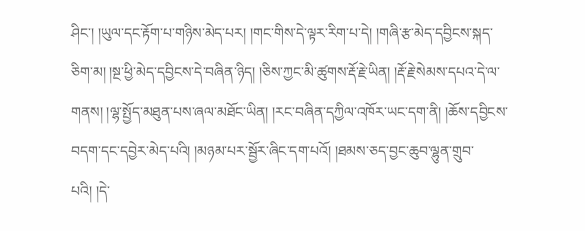ཤིང་། །ཡུལ་དང་རྟོག་པ་གཉིས་མེད་པར། །གང་གིས་དེ་ལྟར་རིག་པ་དེ། །གཞི་རྩ་མེད་དབྱིངས་སྐད་ཅིག་མ། །སྔ་ཕྱི་མེད་དབྱིངས་དེ་བཞིན་ཉིད། །ཅིས་ཀྱང་མི་ཚུགས་རྡོ་རྗེ་ཡིན། །རྡོ་རྗེ་སེམས་དཔའ་དེ་ལ་གནས། །ལྷ་སྤྱོད་མཐུན་པས་ཞལ་མཐོང་ཡིན། །རང་བཞིན་དཀྱིལ་འཁོར་ཡང་དག་ནི། །ཆོས་དབྱིངས་བདག་དང་དབྱེར་མེད་པའི། །མཉམ་པར་སྦྱོར་ཞིང་དག་པའོ། །ཐམས་ཅད་བྱང་ཆུབ་ལྷུན་གྲུབ་པའི། །དེ་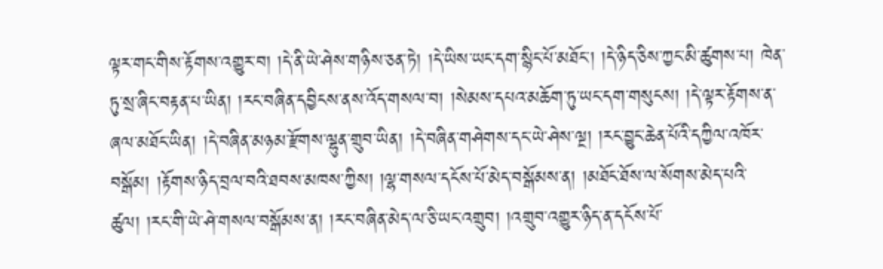ལྟར་གང་གིས་རྟོགས་འགྱུར་བ། །དེ་ནི་ཡེ་ཤེས་གཉིས་ཅན་ཏེ། །དེ་ཡིས་ཡང་དག་སྙིང་པོ་མཐོང་། །དེ་ཉིད་ཅིས་ཀྱང་མི་ཚུགས་པ། ཁེན་ཏུ་སྲ་ཞིང་བརྟན་པ་ཡིན། །རང་བཞིན་དབྱིངས་ནས་འོད་གསལ་བ། །སེམས་དཔའ་མཆོག་ཏུ་ཡང་དག་གསུངས། །དེ་ལྟར་རྟོགས་ན་ཞལ་མཐོང་ཡིན། །དེ་བཞིན་མཉམ་རྫོགས་ལྷུན་གྲུབ་ཡིན། །དེ་བཞིན་གཤེགས་དང་ཡེ་ཤེས་ལྔ། །རང་བྱུང་ཆེན་པོའི་དཀྱིལ་འཁོར་བསྒོམ། །རྟོགས་ཉིད་བྲལ་བའི་ཐབས་མཁས་ཀྱིས། །ལྷ་གསལ་དངོས་པོ་མེད་བསྒོམས་ན། །མཐོང་ཐོས་ལ་སོགས་མེད་པའི་ཚུལ། །རང་གི་ཡེ་ཤེ་གསལ་བསྒོམས་ན། །རང་བཞིན་མེད་ལ་ཅི་ཡང་འགྲུབ། །འགྲུབ་འགྱུར་ཉིད་ན་དངོས་པོ་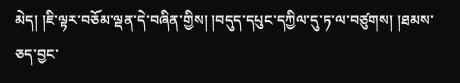མེད། །ཇི་ལྟར་བཅོམ་ལྡན་དེ་བཞིན་གྱིས། །བདུད་དཔུང་དཀྱིལ་དུ་ཏ་ལ་བཙུགས། །ཐམས་ཅད་བྱང་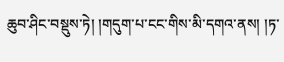ཆུབ་ཤིང་བསྡུས་ཏེ། །གདུག་པ་ངང་གིས་མི་དགའ་ནས། །ཏ་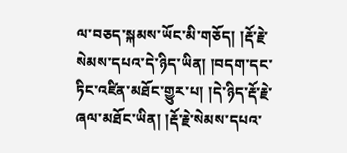ལ་བཅད་སྐམས་ཡོང་མི་གཅོད། །རྡོ་རྗེ་སེམས་དཔའ་དེ་ཉིད་ཡིན། །བདག་དང་ཏིང་འཛིན་མཐོང་གྱུར་པ། །དེ་ཉིད་རྡོ་རྗེ་ཞལ་མཐོང་ཡིན། །རྡོ་རྗེ་སེམས་དཔའ་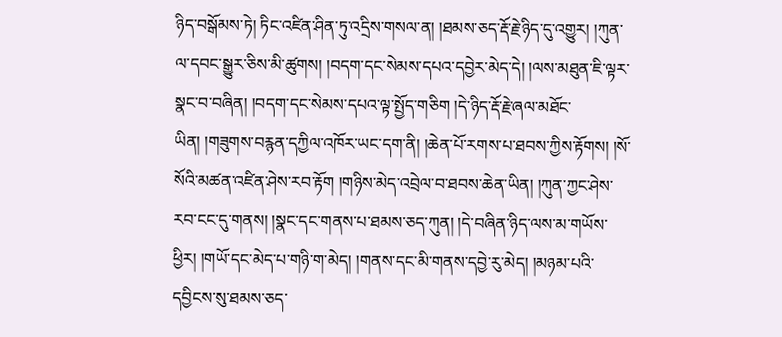ཉིད་བསྒོམས་ཏེ། ཏིང་འཛིན་ཤིན་ཏུ་འདྲིས་གསལ་ན། །ཐམས་ཅད་རྡོ་རྗེ་ཉིད་དུ་འགྱུར། །ཀུན་ལ་དབང་སྒྱུར་ཅིས་མི་ཚུགས། །བདག་དང་སེམས་དཔའ་དབྱེར་མེད་དེ། །ལས་མཐུན་ཇི་ལྟར་སྣང་བ་བཞིན། །བདག་དང་སེམས་དཔའ་ལྟ་སྤྱོད་གཅིག །དེ་ཉིད་རྡོ་རྗེ་ཞལ་མཐོང་ཡིན། །གཟུགས་བརྙན་དཀྱིལ་འཁོར་ཡང་དག་ནི། །ཆེན་པོ་རགས་པ་ཐབས་ཀྱིས་རྟོགས། །སོ་སོའི་མཚན་འཛིན་ཤེས་རབ་རྟོག །གཉིས་མེད་འབྲེལ་བ་ཐབས་ཆེན་ཡིན། །ཀུན་ཀྱང་ཤེས་རབ་ངང་དུ་གནས། །སྣང་དང་གནས་པ་ཐམས་ཅད་ཀུན། །དེ་བཞིན་ཉིད་ལས་མ་གཡོས་ཕྱིར། །གཡོ་དང་མེད་པ་གཉི་ག་མེད། །གནས་དང་མི་གནས་དབྱེ་རུ་མེད། །མཉམ་པའི་དབྱིངས་སུ་ཐམས་ཅད་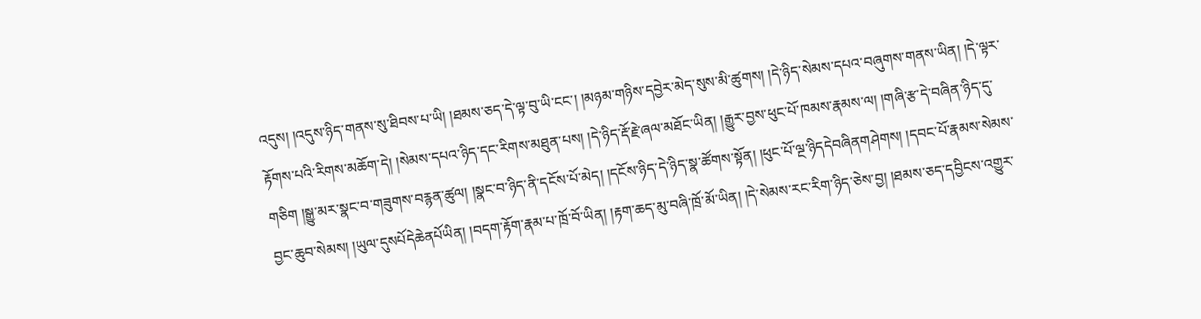འདུས། །འདུས་ཉིད་གནས་སུ་ཐིབས་པ་ཡི། །ཐམས་ཅད་དེ་ལྟ་བུ་ཡི་ངང་། །མཉམ་གཉིས་དབྱེར་མེད་སུས་མི་ཚུགས། །དེ་ཉིད་སེམས་དཔའ་བཞུགས་གནས་ཡིན། །དེ་ལྟར་རྟོགས་པའི་རིགས་མཆོག་དེ། །སེམས་དཔའ་ཉིད་དང་རིགས་མཐུན་པས། །དེ་ཉིད་རྡོ་རྗེ་ཞལ་མཐོང་ཡིན། །རྒྱུར་བྱས་ཕུང་པོ་ཁམས་རྣམས་ལ། །གཞི་རྩ་དེ་བཞིན་ཉིད་དུ་གཅིག །སྒྱུ་མར་སྣང་བ་གཟུགས་བརྙན་ཚུལ། །སྣང་བ་ཉིད་ནི་དངོས་པོ་མེད། །དངོས་ཉིད་དེ་ཉིད་སྣ་ཚོགས་སྟོན། །ཕུང་པོ་ལྔ་ཉིདདེབཞིནགཤེགས། །དབང་པོ་རྣམས་སེམས་བྱང་ཆུབ་སེམས། །ཡུལ་དུསཔོདེཆེནཔོཡིན། །བདག་རྟོག་རྣམ་པ་ཁྲོ་བོ་ཡིན། །རྟག་ཆད་མུ་བཞི་ཁྲོ་མོ་ཡིན། །དེ་སེམས་རང་རིག་ཉིད་ཅེས་བྱ། །ཐམས་ཅད་དབྱིངས་འགྱུར་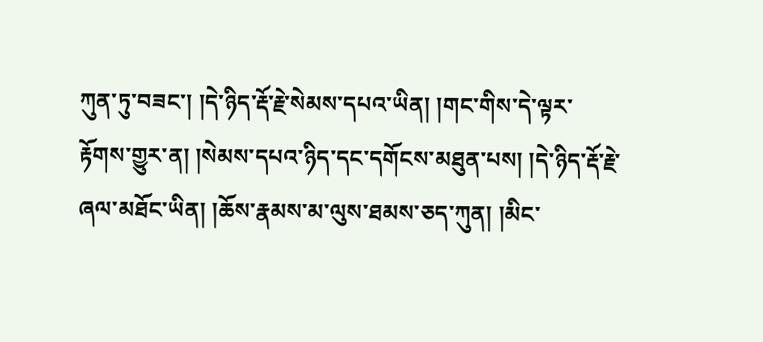ཀུན་ཏུ་བཟང་། །དེ་ཉིད་རྡོ་རྗེ་སེམས་དཔའ་ཡིན། །གང་གིས་དེ་ལྟར་རྟོགས་གྱུར་ན། །སེམས་དཔའ་ཉིད་དང་དགོངས་མཐུན་པས། །དེ་ཉིད་རྡོ་རྗེ་ཞལ་མཐོང་ཡིན། །ཆོས་རྣམས་མ་ལུས་ཐམས་ཅད་ཀུན། །མིང་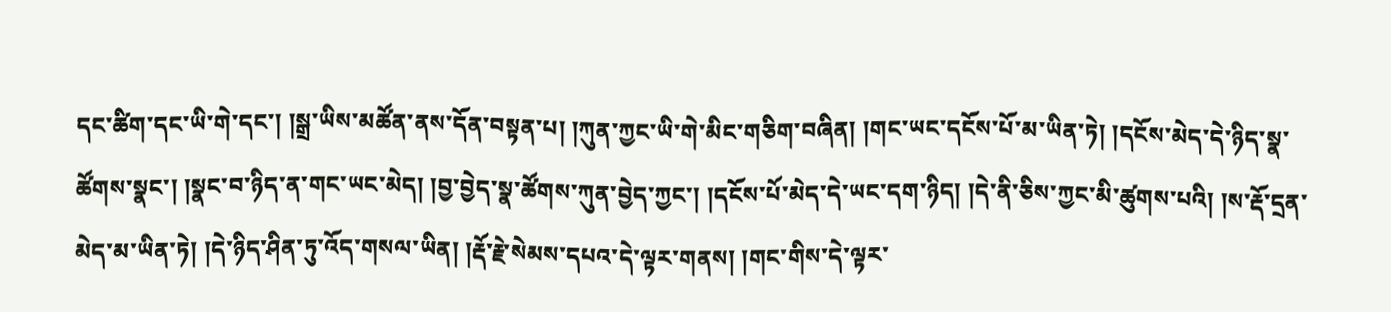དང་ཚིག་དང་ཡི་གེ་དང་། །སྒྲ་ཡིས་མཚོན་ནས་དོན་བསྟན་པ། །ཀུན་ཀྱང་ཡི་གེ་མིང་གཅིག་བཞིན། །གང་ཡང་དངོས་པོ་མ་ཡིན་ཏེ། །དངོས་མེད་དེ་ཉིད་སྣ་ཚོགས་སྣང་། །སྣང་བ་ཉིད་ན་གང་ཡང་མེད། །བྱ་བྱེད་སྣ་ཚོགས་ཀུན་བྱེད་ཀྱང་། །དངོས་པོ་མེད་དེ་ཡང་དག་ཉིད། །དེ་ནི་ཅིས་ཀྱང་མི་ཚུགས་པའི། །ས་རྡོ་དྲན་མེད་མ་ཡིན་ཏེ། །དེ་ཉིད་ཤིན་ཏུ་འོད་གསལ་ཡིན། །རྡོ་རྗེ་སེམས་དཔའ་དེ་ལྟར་གནས། །གང་གིས་དེ་ལྟར་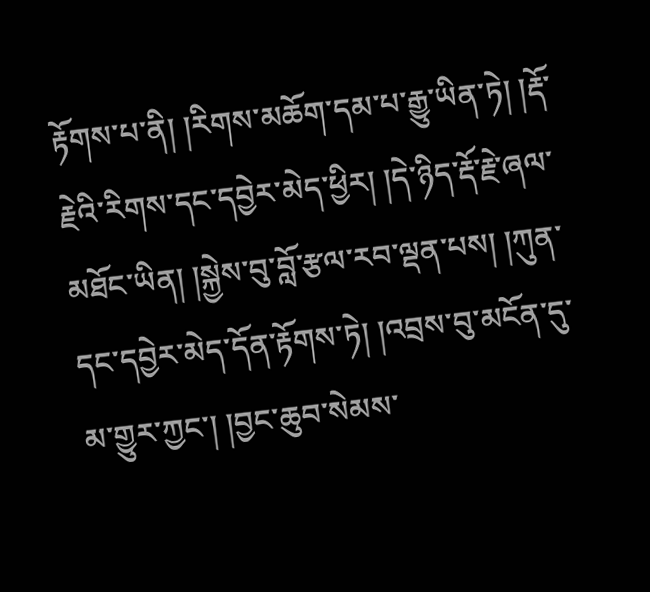རྟོགས་པ་ནི། །རིགས་མཆོག་དམ་པ་རྒྱུ་ཡིན་ཏེ། །རྡོ་རྗེའི་རིགས་དང་དབྱེར་མེད་ཕྱིར། །དེ་ཉིད་རྡོ་རྗེ་ཞལ་མཐོང་ཡིན། །སྐྱེས་བུ་བློ་རྩལ་རབ་ལྡན་པས། །ཀུན་དང་དབྱེར་མེད་དོན་རྟོགས་ཏེ། །འབྲས་བུ་མངོན་དུ་མ་གྱུར་ཀྱང་། །བྱང་ཆུབ་སེམས་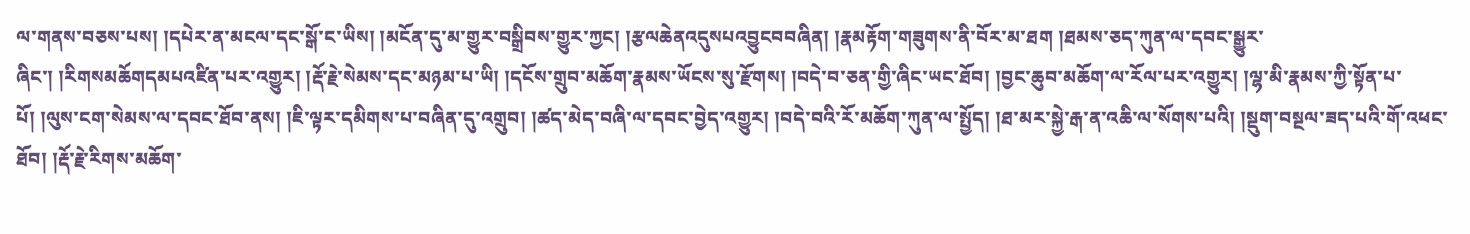ལ་གནས་བཅས་པས། །དཔེར་ན་མངལ་དང་སྒོ་ང་ཡིས། །མངོན་དུ་མ་གྱུར་བསྒྲིབས་གྱུར་ཀྱང། །རྩལཆེནའདུསཔའབྱུངབབཞིན། །རྣམརྟོག་གཟུགས་ནི་བོར་མ་ཐག །ཐམས་ཅད་ཀུན་ལ་དབང་སྒྱུར་ཞིང་། །རིགསམཆོགདམཔའཛིན་པར་འགྱུར། །རྡོ་རྗེ་སེམས་དང་མཉམ་པ་ཡི། །དངོས་གྲུབ་མཆོག་རྣམས་ཡོངས་སུ་རྫོགས། །བདེ་བ་ཅན་གྱི་ཞིང་ཡང་ཐོབ། །བྱང་ཆུབ་མཆོག་ལ་རོལ་པར་འགྱུར། །ལྷ་མི་རྣམས་ཀྱི་སྟོན་པ་པོ། །ལུས་ངག་སེམས་ལ་དབང་ཐོབ་ནས། །ཇི་ལྟར་དམིགས་པ་བཞིན་དུ་འགྲུབ། །ཚད་མེད་བཞི་ལ་དབང་བྱེད་འགྱུར། །བདེ་བའི་རོ་མཆོག་ཀུན་ལ་སྤྱོད། །ཐ་མར་སྐྱེ་རྒ་ན་འཆི་ལ་སོགས་པའི། །སྡུག་བསྔལ་ཟད་པའི་གོ་འཕང་ཐོབ། །རྡོ་རྗེ་རིགས་མཆོག་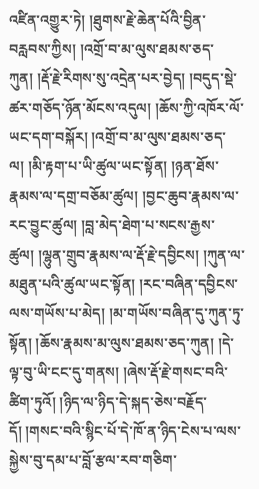འཛིན་འགྱུར་ཏེ། །ཐུགས་རྗེ་ཆེན་པོའི་བྱིན་བརླབས་ཀྱིས། །འགྲོ་བ་མ་ལུས་ཐམས་ཅད་ཀུན། །རྡོ་རྗེ་རིགས་སུ་འདྲེན་པར་བྱེད། །བདུད་སྡེ་ཚར་གཅོད་ཉོན་མོངས་འདུལ། །ཆོས་ཀྱི་འཁོར་ལོ་ཡང་དག་བསྐོར། །འགྲོ་བ་མ་ལུས་ཐམས་ཅད་ལ། །མི་རྟག་པ་ཡི་ཚུལ་ཡང་སྟོན། །ཉན་ཐོས་རྣམས་ལ་དགྲ་བཅོམ་ཚུལ། །བྱང་ཆུབ་རྣམས་ལ་རང་བྱུང་ཚུལ། །བླ་མེད་ཐེག་པ་སངས་རྒྱས་ཚུལ། །ལྷུན་གྲུབ་རྣམས་ལ་རྡོ་རྗེ་དབྱིངས། །ཀུན་ལ་མཐུན་པའི་ཚུལ་ཡང་སྟོན། །རང་བཞིན་དབྱིངས་ལས་གཡོས་པ་མེད། །མ་གཡོས་བཞིན་དུ་ཀུན་ཏུ་སྟོན། །ཆོས་རྣམས་མ་ལུས་ཐམས་ཅད་ཀུན། །དེ་ལྟ་བུ་ཡི་ངང་དུ་གནས། །ཞེས་རྡོ་རྗེ་གསང་བའི་ཚིག་ཏུའོ། །ཉིད་ལ་ཉིད་དེ་སྐད་ཅེས་བརྗོད་དོ། །གསང་བའི་སྙིང་པོ་དེ་ཁོ་ན་ཉིད་ངེས་པ་ལས་སྐྱེས་བུ་དམ་པ་བློ་རྩལ་རབ་གཅིག་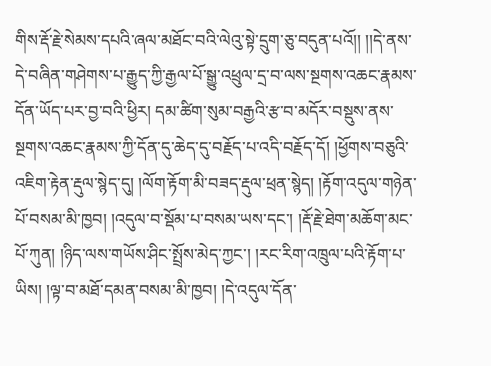གིས་རྡོ་རྗེ་སེམས་དཔའི་ཞལ་མཐོང་བའི་ལེའུ་སྟེ་དྲུག་ཅུ་བདུན་པའོ།། །།དེ་ནས་དེ་བཞིན་གཤེགས་པ་རྒྱུད་ཀྱི་རྒྱལ་པོ་སྒྱུ་འཕྲུལ་དྲ་བ་ལས་སྔགས་འཆང་རྣམས་དོན་ཡོད་པར་བྱ་བའི་ཕྱིར། དམ་ཚིག་སུམ་བརྒྱའི་རྩ་བ་མདོར་བསྡུས་ནས་སྔགས་འཆང་རྣམས་ཀྱི་དོན་དུ་ཆེད་དུ་བརྗོད་པ་འདི་བརྗོད་དོ། །ཕྱོགས་བཅུའི་འཇིག་རྟེན་རྡུལ་སྙེད་དུ། །ལོག་རྟོག་མི་བཟད་རྡུལ་ཕྲན་སྙེད། །རྟོག་འདུལ་གཉེན་པོ་བསམ་མི་ཁྱབ། །འདུལ་བ་སྡོམ་པ་བསམ་ཡས་དང་། །རྡོ་རྗེ་ཐེག་མཆོག་མང་པོ་ཀུན། །ཉིད་ལས་གཡོས་ཤིང་སྤྲོས་མེད་ཀྱང་། །རང་རིག་འཁྲུལ་པའི་རྟོག་པ་ཡིས། །ལྟ་བ་མཐོ་དམན་བསམ་མི་ཁྱབ། །དེ་འདུལ་དོན་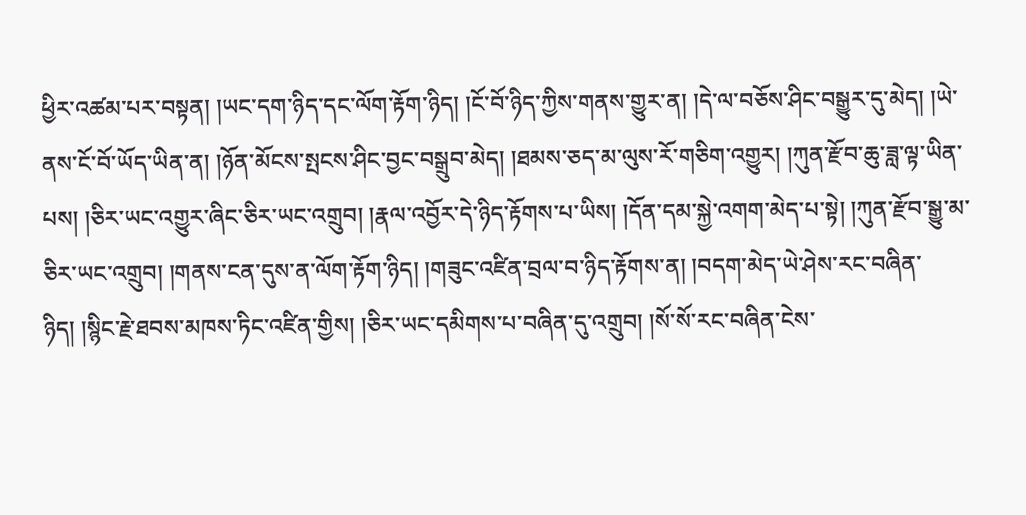ཕྱིར་འཚམ་པར་བསྟན། །ཡང་དག་ཉིད་དང་ལོག་རྟོག་ཉིད། །ངོ་བོ་ཉིད་ཀྱིས་གནས་གྱུར་ན། །དེ་ལ་བཅོས་ཤིང་བསྒྱུར་དུ་མེད། །ཡེ་ནས་ངོ་བོ་ཡོད་ཡིན་ན། །ཉོན་མོངས་སྤངས་ཤིང་བྱང་བསྒྲུབ་མེད། །ཐམས་ཅད་མ་ལུས་རོ་གཅིག་འགྱུར། །ཀུན་རྫོབ་ཆུ་ཟླ་ལྟ་ཡིན་པས། །ཅིར་ཡང་འགྱུར་ཞིང་ཅིར་ཡང་འགྲུབ། །རྣལ་འབྱོར་དེ་ཉིད་རྟོགས་པ་ཡིས། །དོན་དམ་སྐྱེ་འགག་མེད་པ་སྟེ། །ཀུན་རྫོབ་སྒྱུ་མ་ཅིར་ཡང་འགྲུབ། །གནས་ངན་དུས་ན་ལོག་རྟོག་ཉིད། །གཟུང་འཛིན་བྲལ་བ་ཉིད་རྟོགས་ན། །བདག་མེད་ཡེ་ཤེས་རང་བཞིན་ཉིད། །སྙིང་རྗེ་ཐབས་མཁས་ཏིང་འཛིན་གྱིས། །ཅིར་ཡང་དམིགས་པ་བཞིན་དུ་འགྲུབ། །སོ་སོ་རང་བཞིན་ངེས་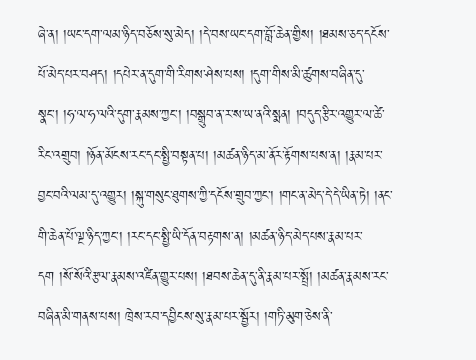ཞེ་ན། །ཡང་དག་ལམ་ཉིད་བཅོས་སུ་མེད། །དེ་བས་ཡང་དག་བློ་ཆེན་གྱིས། །ཐམས་ཅད་དངོས་པོ་མེད་པར་བཤད། །དཔེར་ན་དུག་གི་རིགས་ཤེས་པས། །དུག་གིས་མི་ཚུགས་བཞིན་དུ་སྣང་། །ཧ་ལ་ཧ་ལའི་དུག་རྣམས་ཀྱང་། །བསྒྲུབ་ན་ར་ས་ཡ་ནའི་སྨན། །བདུད་རྩིར་འགྱུར་ལ་ཚེ་རིང་འགྲུབ། །ཉོན་མོངས་རང་དང་སྤྱི་བསྟན་པ། །མཚན་ཉིད་མ་ནོར་རྟོགས་པས་ན། །རྣམ་པར་བྱང་བའི་ལམ་དུ་འགྱུར། །སྐུ་གསུང་ཐུགས་ཀྱི་དངོས་གྲུབ་ཀྱང་། །གང་ན་མེད་དེ་དེ་ཡིན་ཏེ། །ནང་གི་ཆེན་པོ་ལྔ་ཉིད་ཀྱང་། །རང་དང་སྤྱི་ཡི་དོན་བརྟགས་ན། །མཚན་ཉིད་མེད་པས་རྣམ་པར་དག །སོ་སོའི་རྩལ་རྣམས་འཛིན་གྱུར་པས། །ཐབས་ཆེན་དུ་ནི་རྣམ་པར་སྤྲོ། །མཚན་རྣམས་རང་བཞིན་མི་གནས་པས། ཁྲེས་རབ་དབྱིངས་སུ་རྣམ་པར་སྦྱོར། །གཏི་མུག་ཅེས་ནི་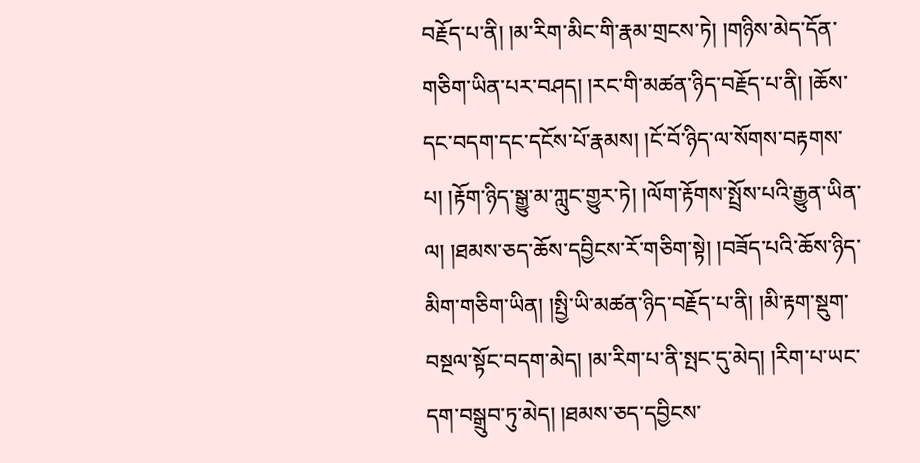བརྗོད་པ་ནི། །མ་རིག་མིང་གི་རྣམ་གྲངས་ཏེ། །གཉིས་མེད་དོན་གཅིག་ཡིན་པར་བཤད། །རང་གི་མཚན་ཉིད་བརྗོད་པ་ནི། །ཆོས་དང་བདག་དང་དངོས་པོ་རྣམས། །ངོ་བོ་ཉིད་ལ་སོགས་བརྟགས་པ། །རྟོག་ཉིད་སྒྱུ་མ་ཀླུང་གྱུར་ཏེ། །ལོག་རྟོགས་སྤྲོས་པའི་རྒྱུན་ཡིན་ལ། །ཐམས་ཅད་ཆོས་དབྱིངས་རོ་གཅིག་སྟེ། །བཟོད་པའི་ཆོས་ཉིད་མིག་གཅིག་ཡིན། །སྤྱི་ཡི་མཚན་ཉིད་བརྗོད་པ་ནི། །མི་རྟག་སྡུག་བསྔལ་སྟོང་བདག་མེད། །མ་རིག་པ་ནི་སྤང་དུ་མེད། །རིག་པ་ཡང་དག་བསྒྲུབ་ཏུ་མེད། །ཐམས་ཅད་དབྱིངས་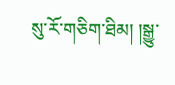སུ་རོ་གཅིག་ཐིམ། །སྒྱུ་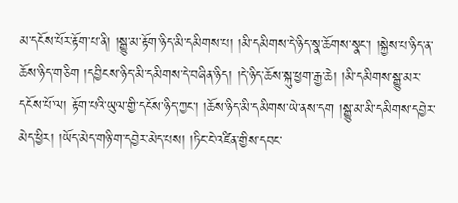མ་དངོས་པོར་རྟོག་པ་ནི། །སྒྱུ་མ་རྟོག་ཉིད་མི་དམིགས་པ། །མི་དམིགས་དེ་ཉིད་སྣ་ཆོགས་སྣང་། །སྐྱེས་པ་ཉིད་ན་ཆོས་ཉིད་གཅིག །དབྱིངས་ཉིད་མི་དམིགས་དེ་བཞིན་ཉིད། །དེ་ཉིད་ཆོས་སྐུ་ཕྱག་རྒྱ་ཆེ། །མི་དམིགས་སྒྱུ་མར་དངོས་པོ་ལ། རྟོག་པའི་ཡུལ་གྱི་དངོས་ཉིད་ཀྱང་། །ཆོས་ཉིད་མི་དམིགས་ཡེ་ནས་དག །སྒྱུ་མ་མི་དམིགས་དབྱེར་མེད་ཕྱིར། །ཡོད་མེད་གཉི་ག་དབྱེར་མེད་པས། །ཏིང་ངེ་འཛིན་གྱིས་དབང་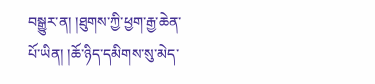བསྒྱུར་ན། །ཐུགས་ཀྱི་ཕྱག་རྒྱ་ཆེན་པོ་ཡིན། །ཆོ་ཉིད་དམིགས་སུ་མེད་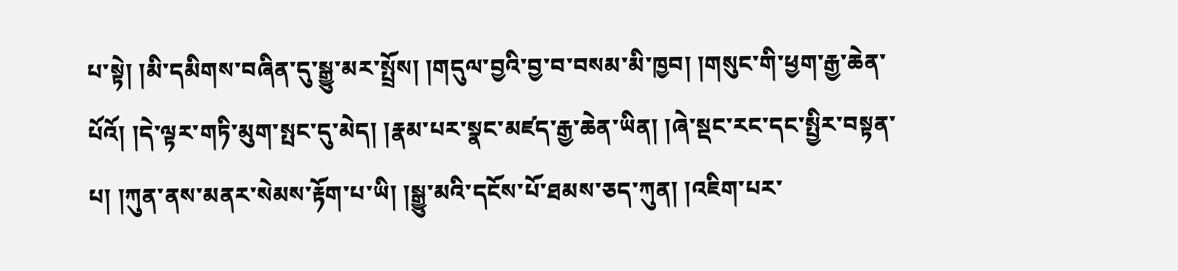པ་སྟེ། །མི་དམིགས་བཞིན་དུ་སྒྱུ་མར་སྤྲོས། །གདུལ་བྱའི་བྱ་བ་བསམ་མི་ཁྱབ། །གསུང་གི་ཕྱག་རྒྱ་ཆེན་པོའོ། །དེ་ལྟར་གཏི་མུག་སྤང་དུ་མེད། །རྣམ་པར་སྣང་མཛད་རྒྱ་ཆེན་ཡིན། །ཞེ་སྡང་རང་དང་སྤྱིར་བསྟན་པ། །ཀུན་ནས་མནར་སེམས་རྟོག་པ་ཡི། །སྒྱུ་མའི་དངོས་པོ་ཐམས་ཅད་ཀུན། །འཇིག་པར་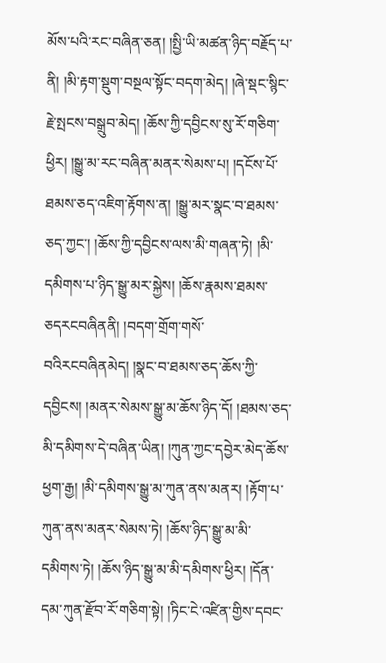མོས་པའི་རང་བཞིན་ཅན། །སྤྱི་ཡི་མཚན་ཉིད་བརྗོད་པ་ནི། །མི་རྟག་སྡུག་བསྔལ་སྟོང་བདག་མེད། །ཞེ་སྡང་སྙིང་རྗེ་སྤངས་བསྒྲུབ་མེད། །ཆོས་ཀྱི་དབྱིངས་སུ་རོ་གཅིག་ཕྱིར། །སྒྱུ་མ་རང་བཞིན་མནར་སེམས་པ། །དངོས་པོ་ཐམས་ཅད་འཇིག་རྟོགས་ན། །སྒྱུ་མར་སྣང་བ་ཐམས་ཅད་ཀྱང་། །ཆོས་ཀྱི་དབྱིངས་ལས་མི་གཞན་ཏེ། །མི་དམིགས་པ་ཉིད་སྒྱུ་མར་སྐྱེས། །ཆོས་རྣམས་ཐམས་ཅདརངབཞིནནི། །བདག་གྲོག་གསོ་བའིརངབཞིནམེད། །སྣང་བ་ཐམས་ཅད་ཆོས་ཀྱི་དབྱིངས། །མནར་སེམས་སྒྱུ་མ་ཆོས་ཉིད་དོ། །ཐམས་ཅད་མི་དམིགས་དེ་བཞིན་ཡིན། །ཀུན་ཀྱང་དབྱེར་མེད་ཆོས་ཕྱག་རྒྱ། །མི་དམིགས་སྒྱུ་མ་ཀུན་ནས་མནར། །རྟོག་པ་ཀུན་ནས་མནར་སེམས་ཏེ། །ཆོས་ཉིད་སྒྱུ་མ་མི་དམིགས་ཏེ། །ཆོས་ཉིད་སྒྱུ་མ་མི་དམིགས་ཕྱིར། །དོན་དམ་ཀུན་རྫོབ་རོ་གཅིག་སྟེ། །ཏིང་ངེ་འཛིན་གྱིས་དབང་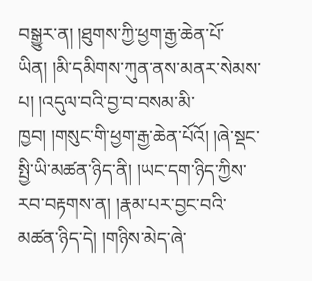བསྒྱུར་ན། །ཐུགས་ཀྱི་ཕྱག་རྒྱ་ཆེན་པོ་ཡིན། །མི་དམིགས་ཀུན་ནས་མནར་སེམས་པ། །འདུལ་བའི་བྱ་བ་བསམ་མི་ཁྱབ། །གསུང་གི་ཕྱག་རྒྱ་ཆེན་པོའོ། །ཞེ་སྡང་སྤྱི་ཡི་མཚན་ཉིད་ནི། །ཡང་དག་ཉིད་ཀྱིས་རབ་བརྟགས་ན། །རྣམ་པར་བྱང་བའི་མཚན་ཉིད་དེ། །གཉིས་མེད་ཞེ་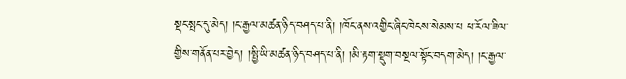སྡང་སྤང་དུ་མེད། །ང་རྒྱལ་མཚན་ཉིད་བཤད་པ་ནི། །ཁོང་ནས་འགྱིང་ཞིང་ཁེངས་སེམས་པ ཕ་རོལ་ཟིལ་གྱིས་གནོན་པར་བྱེད། །སྤྱི་ཡི་མཚན་ཉིད་བཤད་པ་ནི། །མི་རྟག་སྡུག་བསྔལ་སྟོང་བདག་མེད། །ང་རྒྱལ་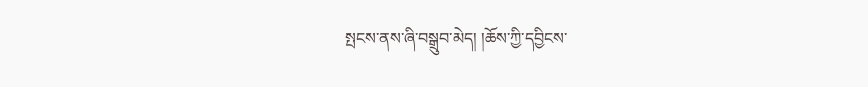སྤངས་ནས་ཞི་བསྒྲུབ་མེད། །ཆོས་ཀྱི་དབྱིངས་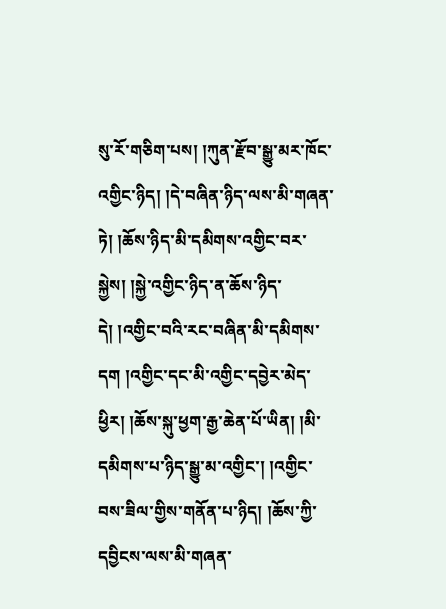སུ་རོ་གཅིག་པས། །ཀུན་རྫོབ་སྒྱུ་མར་ཁོང་འགྱིང་ཉིད། །དེ་བཞིན་ཉིད་ལས་མི་གཞན་ཏེ། །ཆོས་ཉིད་མི་དམིགས་འགྱིང་བར་སྐྱེས། །སྐྱེ་འགྱིང་ཉིད་ན་ཆོས་ཉིད་དེ། །འགྱིང་བའི་རང་བཞིན་མི་དམིགས་དག །འགྱིང་དང་མི་འགྱིང་དབྱེར་མེད་ཕྱིར། །ཆོས་སྐུ་ཕྱག་རྒྱ་ཆེན་པོ་ཡིན། །མི་དམིགས་པ་ཉིད་སྒྱུ་མ་འགྱིང་། །འགྱིང་བས་ཟིལ་གྱིས་གནོན་པ་ཉིད། །ཆོས་ཀྱི་དབྱིངས་ལས་མི་གཞན་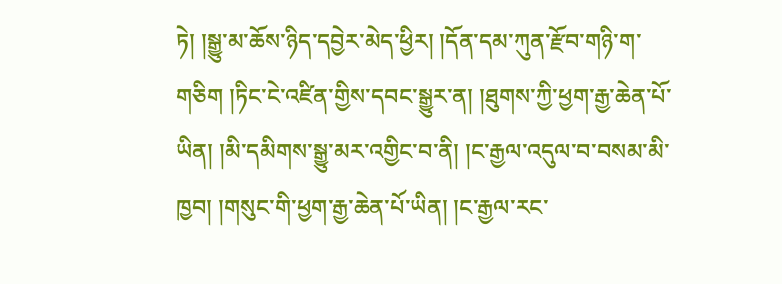ཏེ། །སྒྱུ་མ་ཆོས་ཉིད་དབྱེར་མེད་ཕྱིར། །དོན་དམ་ཀུན་རྫོབ་གཉི་ག་གཅིག །ཏིང་ངེ་འཛིན་གྱིས་དབང་སྒྱུར་ན། །ཐུགས་ཀྱི་ཕྱག་རྒྱ་ཆེན་པོ་ཡིན། །མི་དམིགས་སྒྱུ་མར་འགྱིང་བ་ནི། །ང་རྒྱལ་འདུལ་བ་བསམ་མི་ཁྱབ། །གསུང་གི་ཕྱག་རྒྱ་ཆེན་པོ་ཡིན། །ང་རྒྱལ་རང་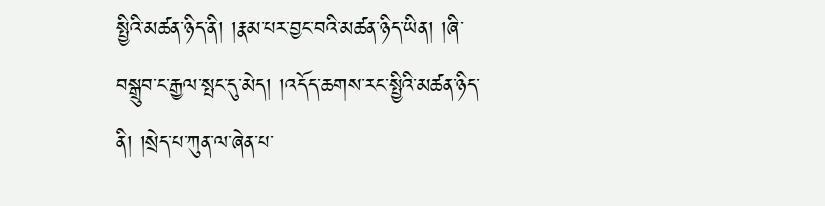སྤྱིའི་མཚན་ཉིད་ནི། །རྣམ་པར་བྱང་བའི་མཚན་ཉིད་ཡིན། །ཞི་བསྒྲུབ་ང་རྒྱལ་སྤང་དུ་མེད། །འདོད་ཆགས་རང་སྤྱིའི་མཚན་ཉིད་ནི། །སྲེད་པ་ཀུན་ལ་ཞེན་པ་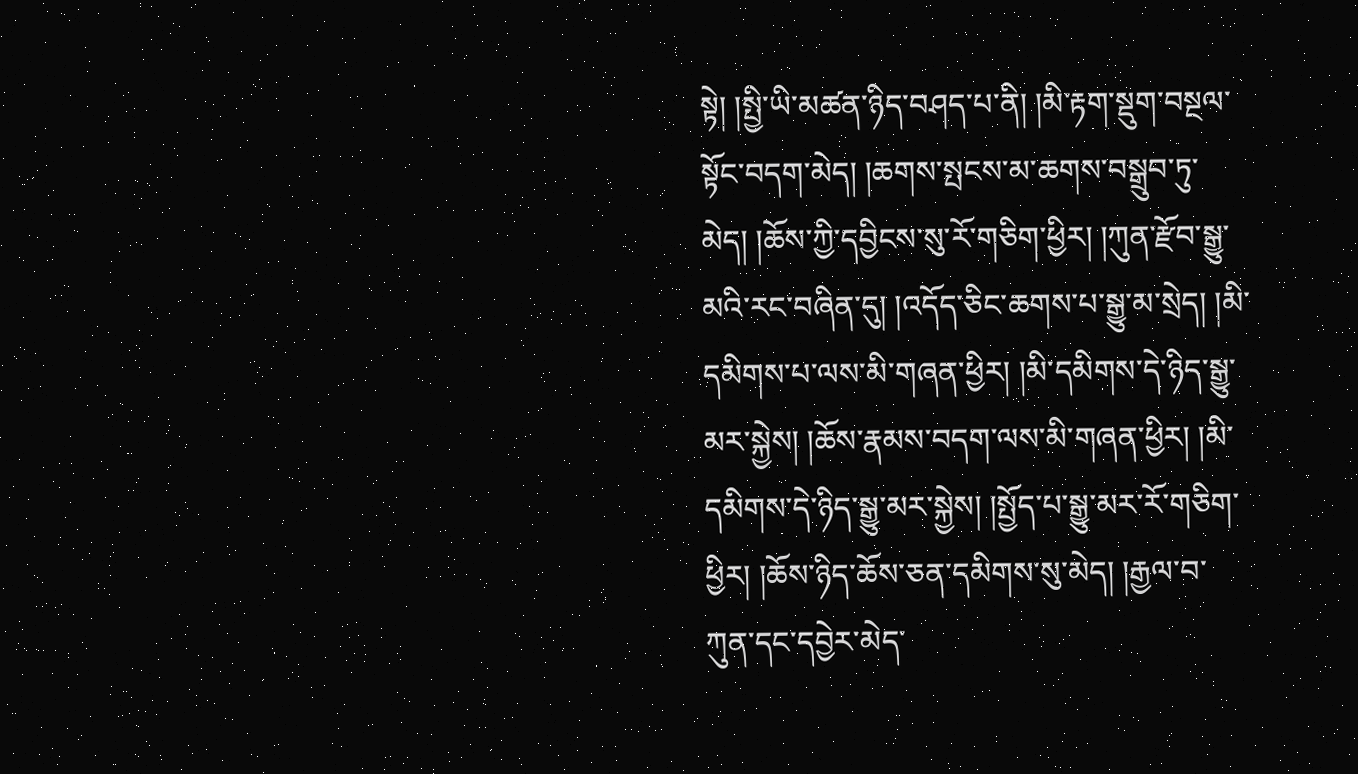སྟེ། །སྤྱི་ཡི་མཚན་ཉིད་བཤད་པ་ནི། །མི་རྟག་སྡུག་བསྔལ་སྟོང་བདག་མེད། །ཆགས་སྤངས་མ་ཆགས་བསྒྲུབ་ཏུ་མེད། །ཆོས་ཀྱི་དབྱིངས་སུ་རོ་གཅིག་ཕྱིར། །ཀུན་རྫོབ་སྒྱུ་མའི་རང་བཞིན་དུ། །འདོད་ཅིང་ཆགས་པ་སྒྱུ་མ་སྲེད། །མི་དམིགས་པ་ལས་མི་གཞན་ཕྱིར། །མི་དམིགས་དེ་ཉིད་སྒྱུ་མར་སྐྱེས། །ཆོས་རྣམས་བདག་ལས་མི་གཞན་ཕྱིར། །མི་དམིགས་དེ་ཉིད་སྒྱུ་མར་སྐྱེས། །སྤྱོད་པ་སྒྱུ་མར་རོ་གཅིག་ཕྱིར། །ཆོས་ཉིད་ཆོས་ཅན་དམིགས་སུ་མེད། །རྒྱལ་བ་ཀུན་དང་དབྱེར་མེད་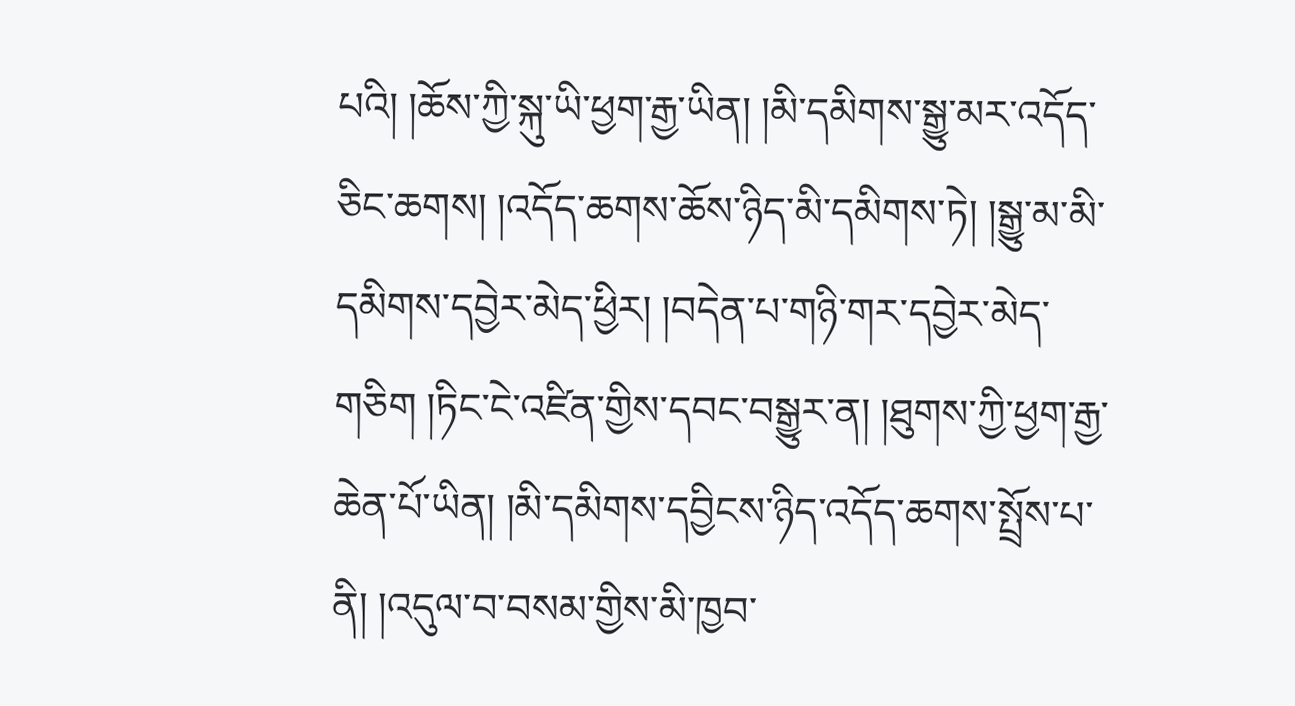པའི། །ཆོས་ཀྱི་སྐུ་ཡི་ཕྱག་རྒྱ་ཡིན། །མི་དམིགས་སྒྱུ་མར་འདོད་ཅིང་ཆགས། །འདོད་ཆགས་ཆོས་ཉིད་མི་དམིགས་ཏེ། །སྒྱུ་མ་མི་དམིགས་དབྱེར་མེད་ཕྱིར། །བདེན་པ་གཉི་གར་དབྱེར་མེད་གཅིག །ཏིང་ངེ་འཛིན་གྱིས་དབང་བསྒྱུར་ན། །ཐུགས་ཀྱི་ཕྱག་རྒྱ་ཆེན་པོ་ཡིན། །མི་དམིགས་དབྱིངས་ཉིད་འདོད་ཆགས་སྤྲོས་པ་ནི། །འདུལ་བ་བསམ་གྱིས་མི་ཁྱབ་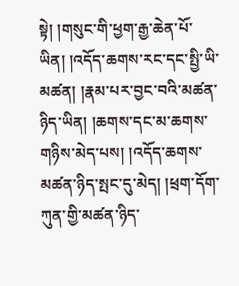སྟེ། །གསུང་གི་ཕྱག་རྒྱ་ཆེན་པོ་ཡིན། །འདོད་ཆགས་རང་དང་སྤྱི་ཡི་མཚན། །རྣམ་པར་བྱང་བའི་མཚན་ཉིད་ཡིན། །ཆགས་དང་མ་ཆགས་གཉིས་མེད་པས། །འདོད་ཆགས་མཚན་ཉིད་སྤང་དུ་མེད། །ཕྲག་དོག་ཀུན་གྱི་མཚན་ཉིད་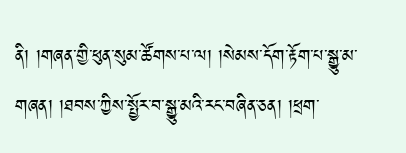ནི། །གཞན་གྱི་ཕུན་སུམ་ཚོགས་པ་ལ། །སེམས་དོག་རྟོག་པ་སྒྱུ་མ་གཞན། །ཐབས་ཀྱིས་སྤྱོར་བ་སྒྱུ་མའི་རང་བཞིན་ཅན། །ཕྲག་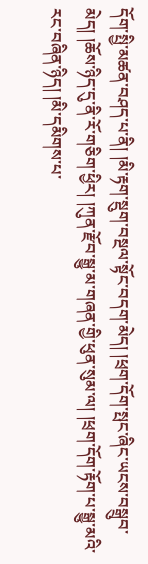དོག་སྤྱི་མཚན་བཤད་པ་ནི། །མི་རྟག་སྡུག་བསྔལ་སྟོང་བདག་མེད། །ཕྲག་དོག་སྤང་ཞིང་ཡངས་བསྒྲུབ་མེད། །ཆོས་ཉིད་དུ་ནི་རོ་གཅིག་ཕྱིར། །ཀུན་རྫོབ་སྒྱུ་མ་གཞན་གྱི་ཕུན་སུམ་ལ། །ཕྲག་དོག་རྟོག་པ་སྒྱུ་མའི་རང་བཞིན་ཉིད། །མི་དམིགས་པ་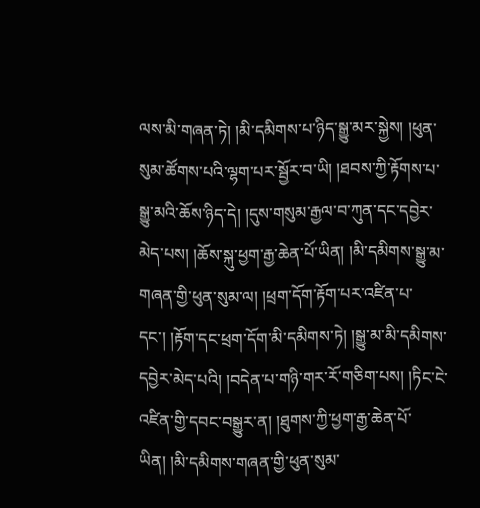ལས་མི་གཞན་ཏེ། །མི་དམིགས་པ་ཉིད་སྒྱུ་མར་སྐྱེས། །ཕུན་སུམ་ཚོགས་པའི་ལྷག་པར་སྦྱོར་བ་ཡི། །ཐབས་ཀྱི་རྟོགས་པ་སྒྱུ་མའི་ཆོས་ཉིད་དེ། །དུས་གསུམ་རྒྱལ་བ་ཀུན་དང་དབྱེར་མེད་པས། །ཆོས་སྐུ་ཕྱག་རྒྱ་ཆེན་པོ་ཡིན། །མི་དམིགས་སྒྱུ་མ་གཞན་གྱི་ཕུན་སུམ་ལ། །ཕྲག་དོག་རྟོག་པར་འཛིན་པ་དང་། །རྟོག་དང་ཕྲག་དོག་མི་དམིགས་ཏེ། །སྒྱུ་མ་མི་དམིགས་དབྱེར་མེད་པའི། །བདེན་པ་གཉི་གར་རོ་གཅིག་པས། །ཏིང་ངེ་འཛིན་གྱི་དབང་བསྒྱུར་ན། །ཐུགས་ཀྱི་ཕྱག་རྒྱ་ཆེན་པོ་ཡིན། །མི་དམིགས་གཞན་གྱི་ཕུན་སུམ་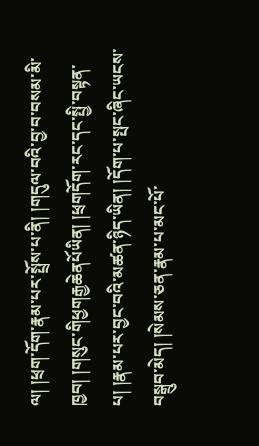ལ། །ཕྲག་དོག་རྣམ་པར་སྤྲོས་པ་ནི། །གདུལ་བའི་བྱ་བ་བསམ་མི་ཁྱབ། །གསུང་གིཕྱགརྒྱཆེནཔོཡིན། །ཕྲགདོག་རང་དང་སྤྱི་བསྟན་པ། །རྣམ་པར་བྱང་བའི་མཚན་ཉིད་ཡིན། །དོག་པ་སྤང་ཞིང་ཡངས་བསྒྲུབ་མེད། །སེམས་ཅན་རྣམ་པ་མང་པོ་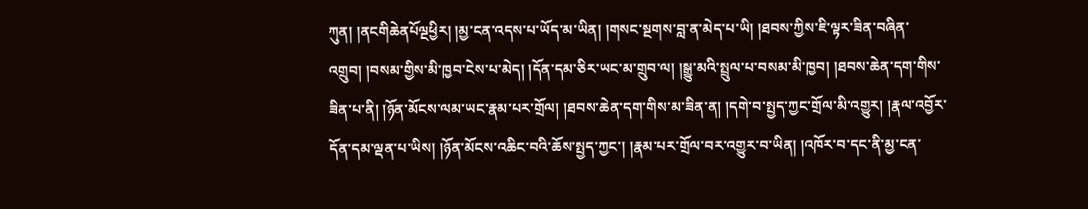ཀུན། །ནངགིཆེནཔོལྔཕྱིར། །མྱ་ངན་འདས་པ་ཡོད་མ་ཡིན། །གསང་སྔགས་བླ་ན་མེད་པ་ཡི། །ཐབས་ཀྱིས་ཇི་ལྟར་ཟིན་བཞིན་འགྲུབ། །བསམ་གྱིས་མི་ཁྱབ་ངེས་པ་མེད། །དོན་དམ་ཅིར་ཡང་མ་གྲུབ་ལ། །སྒྱུ་མའི་སྤྲུལ་པ་བསམ་མི་ཁྱབ། །ཐབས་ཆེན་དག་གིས་ཟིན་པ་ནི། །ཉོན་མོངས་ལམ་ཡང་རྣམ་པར་གྲོལ། །ཐབས་ཆེན་དག་གིས་མ་ཟིན་ན། །དགེ་བ་སྤྱད་ཀྱང་གྲོལ་མི་འགྱུར། །རྣལ་འབྱོར་དོན་དམ་ལྡན་པ་ཡིས། །ཉོན་མོངས་འཆིང་བའི་ཆོས་སྤྱད་ཀྱང་། །རྣམ་པར་གྲོལ་བར་འགྱུར་བ་ཡིན། །འཁོར་བ་དང་ནི་མྱ་ངན་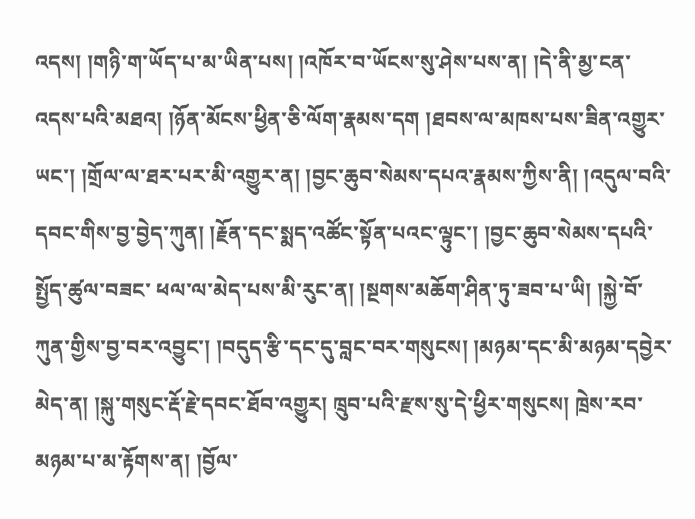འདས། །གཉི་ག་ཡོད་པ་མ་ཡིན་པས། །འཁོར་བ་ཡོངས་སུ་ཤེས་པས་ན། །དེ་ནི་མྱ་ངན་འདས་པའི་མཐའ། །ཉོན་མོངས་ཕྱིན་ཅི་ལོག་རྣམས་དག །ཐབས་ལ་མཁས་པས་ཟིན་འགྱུར་ཡང་། །གྲོལ་ལ་ཐར་པར་མི་འགྱུར་ན། །བྱང་ཆུབ་སེམས་དཔའ་རྣམས་ཀྱིས་ནི། །འདུལ་བའི་དབང་གིས་བྱ་བྱེད་ཀུན། །རྗོན་དང་སྨད་འཚོང་སྟོན་པའང་ལྟུང་། །བྱང་ཆུབ་སེམས་དཔའི་སྤྱོད་ཚུལ་བཟང་ ཕལ་ལ་མེད་པས་མི་རུང་ན། །སྔགས་མཆོག་ཤིན་ཏུ་ཟབ་པ་ཡི། །སྐྱེ་བོ་ཀུན་གྱིས་བྱ་བར་འབྱུང་། །བདུད་རྩི་དང་དུ་བླང་བར་གསུངས། །མཉམ་དང་མི་མཉམ་དབྱེར་མེད་ན། །སྐུ་གསུང་རྡོ་རྗེ་དབང་ཐོབ་འགྱུར། ཁྲུབ་པའི་རྫས་སུ་དེ་ཕྱིར་གསུངས། ཁྲེས་རབ་མཉམ་པ་མ་རྟོགས་ན། །བྱོལ་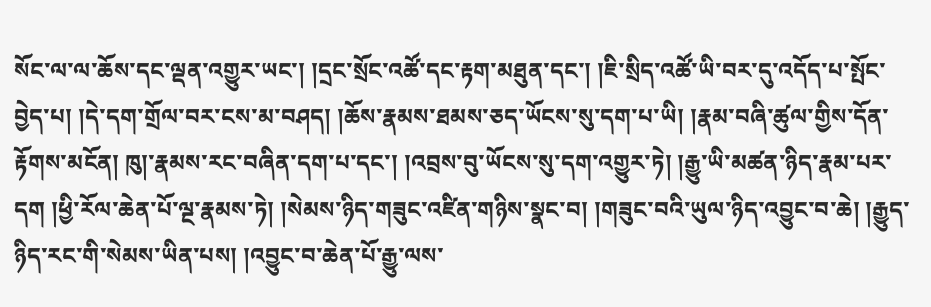སོང་ལ་ལ་ཆོས་དང་ལྡན་འགྱུར་ཡང་། །དྲང་སྲོང་འཚོ་དང་རྟག་མཐུན་དང་། །ཇི་སྲིད་འཚོ་ཡི་བར་དུ་འདོད་པ་སྤོང་བྱེད་པ། །དེ་དག་གྲོལ་བར་ངས་མ་བཤད། །ཆོས་རྣམས་ཐམས་ཅད་ཡོངས་སུ་དག་པ་ཡི། །རྣམ་བཞི་ཚུལ་གྱིས་དོན་རྟོགས་མངོན། ཁུ།་རྣམས་རང་བཞིན་དག་པ་དང་། །འབྲས་བུ་ཡོངས་སུ་དག་འགྱུར་ཏེ། །རྒྱུ་ཡི་མཚན་ཉིད་རྣམ་པར་དག །ཕྱི་རོལ་ཆེན་པོ་ལྔ་རྣམས་ཏེ། །སེམས་ཉིད་གཟུང་འཛིན་གཉིས་སྣང་བ། །གཟུང་བའི་ཡུལ་ཉིད་འབྱུང་བ་ཆེ། །རྒྱུད་ཉིད་རང་གི་སེམས་ཡིན་པས། །འབྱུང་བ་ཆེན་པོ་རྒྱུ་ལས་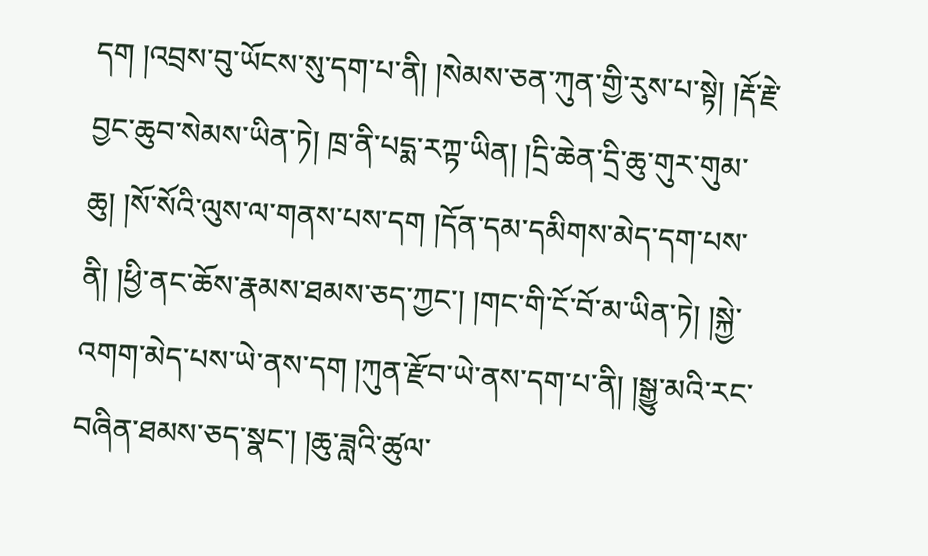དག །འབྲས་བུ་ཡོངས་སུ་དག་པ་ནི། །སེམས་ཅན་ཀུན་གྱི་རུས་པ་སྟེ། །རྡོ་རྗེ་བྱང་ཆུབ་སེམས་ཡིན་ཏེ། ཁྲ་ནི་པདྨ་རཀྟ་ཡིན། །དྲི་ཆེན་དྲི་ཆུ་གུར་གུམ་ཆུ། །སོ་སོའི་ལུས་ལ་གནས་པས་དག །དོན་དམ་དམིགས་མེད་དག་པས་ནི། །ཕྱི་ནང་ཆོས་རྣམས་ཐམས་ཅད་ཀྱང་། །གང་གི་ངོ་བོ་མ་ཡིན་ཏེ། །སྐྱེ་འགག་མེད་པས་ཡེ་ནས་དག །ཀུན་རྫོབ་ཡེ་ནས་དག་པ་ནི། །སྒྱུ་མའི་རང་བཞིན་ཐམས་ཅད་སྣང་། །ཆུ་ཟླའི་ཚུལ་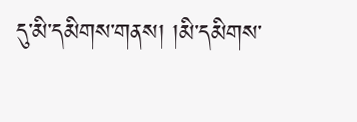དུ་མི་དམིགས་གནས། །མི་དམིགས་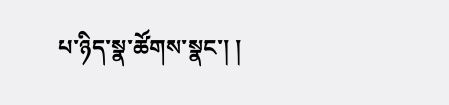པ་ཉིད་སྣ་ཚོགས་སྣང་། །